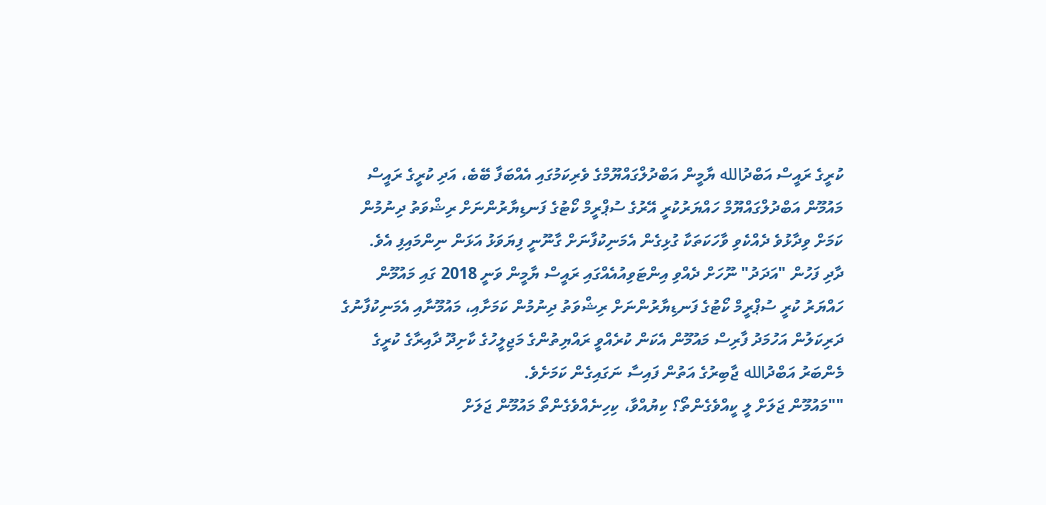ކުރީގެ ރައީސް އަބްދުالله ޔާމީން އަބްދުލްގައްޔޫމްގެ ވެރިކަމުގައި އެއްބަފާ ބޭބެ، އަދި ކުރީގެ ރައީސް މައުމޫން އަބްދުލްގައްޔޫމް ހައްޔަރުކުރީ އޭރުގެ ސުޕްރީމް ކޯޓުގެ ފަނޑިޔާރުންނަށް ރިޝްވަތު ދިނުމުން ކަމަށް ވިދާޅުވެ ދެއްކެވި ވާހަކަތަކާ ގުޅިގެން އެމަނިކުފާނަށް ގާނޫނީ ފިޔަވަޅު އަޅަން ނިންމައިފި އެވެ.
ދާދި ފަހުން "އަދަދު" ނޫހަށް ދެއްވި އިންޓަވިއުއެއްގައި ރައީސް ޔާމީން ވަނީ 2018 ގައި މައުމޫން ހައްޔަރު ކުރީ ސުޕްރީމް ކޯޓުގެ ފަނޑިޔާރުންނަށް ރިޝްވަތު ދިނުމުން ކަމަށާއި، މައުމޫނާއި އެމަނިކުފާނުގެ ދަރިކަލުން އަހުމަދު ފާރިސް މައުމޫން އެކަން ކުރެއްވީ ރައްޔިތުންގެ މަޖިލީހުގެ ކާށިދޫ ދާއިރާގެ ކުރީގެ މެންބަރު އަބްދުالله ޖާބިރުގެ އަތުން ފައިސާ ނަގައިގެން ކަމަށެވެ.
""މައުމޫން ޖަލަށް ލީ ކީއްވެގެންތޯ؟ ކިޔުއްވާ، ކިހިނެއްވެގެންތޯ މައުމޫން ޖަލަށް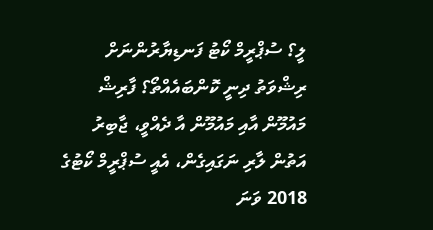ލީ؟ ސުޕްރީމް ކޯޓު ފަނޑިޔާރުންނަށް ރިޝްވަތު ދިނީ ކޮންބައެއްތޯ؟ ފާރިޝް މައުމޫން އާއި މައުމޫން އާ ދެއްވީ، ޖާބިރު އަތުން ލާރި ނަގައިގެން، އެއީ ސުޕްރީމް ކޯޓުގެ 2018 ވަނަ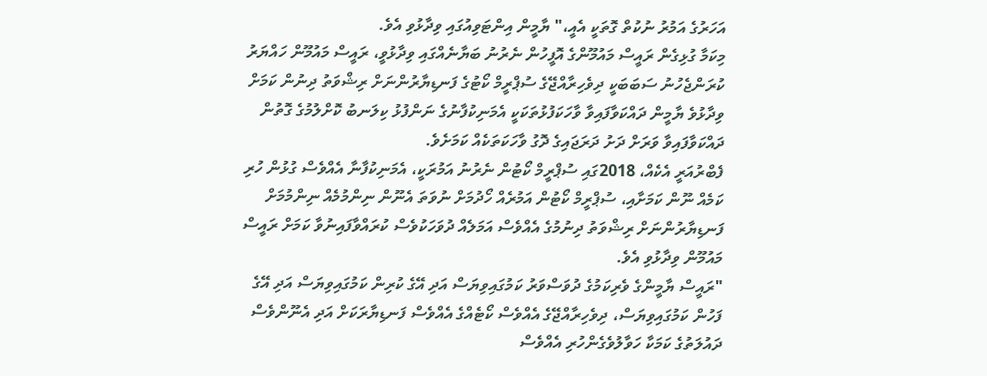އަހަރުގެ އަމުރު ނުކުތް ގޮތަކީ އެއީ،" ޔާމީން އިންޓަވިއުގައި ވިދާޅުވި އެވެ.
މިކަމާ ގުޅިގެން ރައީސް މައުމޫންގެ އޮފީހުން ނެރުނު ބަޔާނެއްގައި ވިދާޅުވީ، ރައީސް މައުމޫން ހައްޔަރު ކުރަންޖެހުނު ސަބަބަކީ ދިވެހިރާއްޖޭގެ ސުޕްރީމް ކޯޓުގެ ފަނޑިޔާރުންނަށް ރިޝްވަތު ދިނުން ކަމަށް ވިދާޅުވެ ޔާމީން ދައްކަވާފައިވާ ވާހަކަފުޅުތަކަކީ އެމަނިކުފާނުގެ ނަންފުޅު ކިލަނބު ކޮށްލުމުގެ ގޮތުން ދައްކަވާފައިވާ ވަރަށް ދަށު ދަރަޖައިގެ ދޮގު ވާހަކަތަކެއް ކަމަށެވެ.
ފެބްރުއަރީ އެކެއް، 2018ގައި ސުޕްރީމް ކޯޓުން ނެރުނު އަމުރަކީ، އެމަނިކުފާނާ އެއްވެސް ގުޅުން ހުރި ކަމެއް ނޫން ކަމަށާއި، ސުޕްރީމް ކޯޓުން އަމުރެއް ހޯދުމަށް ނުވަތަ އެނޫން ނިންމުމެއް ނިންމުމަށް ފަނޑިޔާރުންނަށް ރިޝްވަތު ދިނުމުގެ އެއްވެސް އަމަލެއް ދުވަހަކުވެސް ކުރައްވާފައިނުވާ ކަމަށް ރައީސް މައުމޫން ވިދާޅުވި އެވެ.
"ރައީސް ޔާމީންގެ ވެރިކަމުގެ ދުވަސްވަރު ކަމުގައިވިޔަސް އަދި އޭގެ ކުރިން ކަމުގައިވިޔަސް އަދި އޭގެ ފަހުން ކަމުގައިވިޔަސް، ދިވެހިރާއްޖޭގެ އެއްވެސް ކޯޓެއްގެ އެއްވެސް ފަނޑިޔާރަކަށް އަދި އެނޫންވެސް ދައުލަތުގެ ކަމަކާ ހަވާލުވެގެންހުރި އެއްވެސް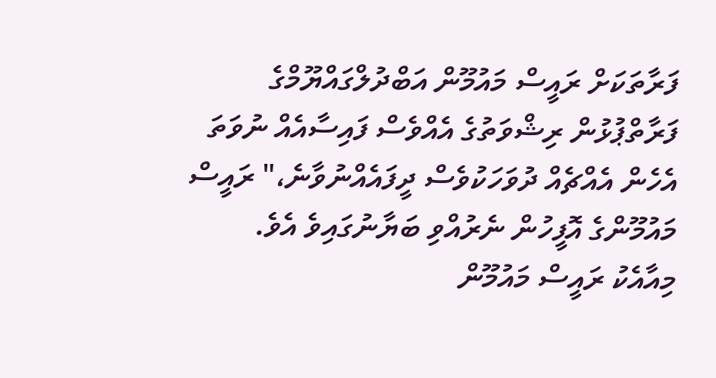ފަރާތަކަށް ރައީސް މައުމޫން އަބްދުލްގައްޔޫމްގެ ފަރާތްޕުޅުން ރިޝްވަތުގެ އެއްވެސް ފައިސާއެއް ނުވަތަ އެހެން އެއްޗެއް ދުވަހަކުވެސް ދީފައެއްނުވާނެ،" ރައީސް މައުމޫންގެ އޮފީހުން ނެރުއްވި ބަޔާނުގައިވެ އެވެ.
މިއާއެކު ރައީސް މައުމޫން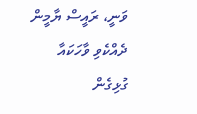ވަނީ، ރައީސް ޔާމީން ދެއްކެވި ވާހަކައާ ގުޅިގެން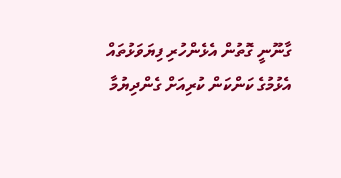ގާނޫނީ ގޮތުން އެޅެންހުރި ފިޔަވަޅުތައް އެޅުމުގެ ކަންކަން ކުރިއަށް ގެންދިޔުމާ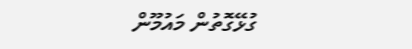ގުޅޭގޮތުން މައުމޫން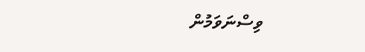ވިސްނަވަމުން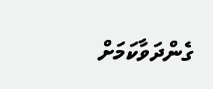ގެންދަވާކަމަށް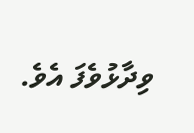ވިދާޅުވެފަ އެވެ.